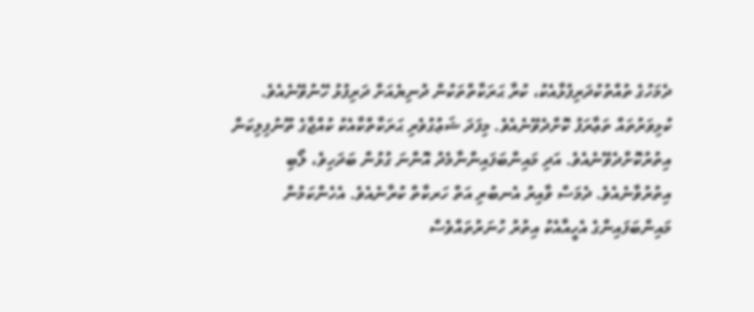ދެމަހުގެ ތުއްތުކުދަރިފުޅާއެކު، ކުރާ ޙަރަކާތްތަކުން ދުނިޔެއަށް ދަރިފުޅު ހޭނުވޭނެއެވެ. ކުޅިވަރުތައް ތަޢާރަފު ކޮށްދެވޭނެއެވެ. މިފަދަ ޝަޢުގުވެރި ޙަރަކާތްކާއެކު ކުއްޖާގެ ތޫނުފިލިކަން އިތުރުކޮށްދެވޭނެއެވެ. އަދި މައިންބަފައިންނާމެދު އޮންނަ ގުޅުން ބަދަހިވެ، ލޯބި އިތުރުވާނެއެވެ. ދެމަސް ވާއިރު އެނބުރި އަތް ހަރކާތް ކުރާނެއެވެ. އެހެންކަމުން މައިންބަފައިންގެ އެހީއާއެކު އިތުރު ހުނަރުތައްވެސް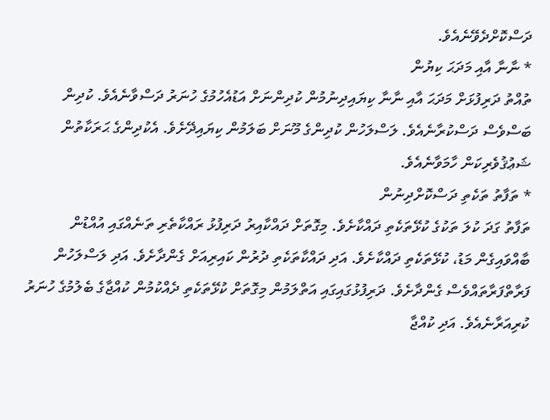ދަސްކޮށްދެވޭނެއެވެ.
* ނާނާ އާއި މަދަޙަ ކިޔުން
ތުއްތު ދަރިފުޅަށް މަދަޙަ އާއި ނާނާ ކިޔައިދިނުމުން ކުދިންނަށް އަޑުއެހުމުގެ ހުނަރު ދަސްވާނެއެވެ. ކުދިން ބަސްވެސް ދަސްކުރާނެއެވެ. ލަސްލަހުން ކުދިންގެ މޫނަށް ބަލަމުން ކިޔައިދޭށެވެ. އެކުދިންގެ ޙަރަކާތުން ޝަޢުޤުވެރިކަން ހާމަވާނެއެވެ.
* ތަފާތު ތަކެތި ދަސްކޮށްދިނުން
ތަފާތު ގަދަ ކުލަ ތަކުގެ ކުޅޭތަކެތި ދައްކާށެވެ. މިގޮތަށް ދައްކާއިރު ދަރިފުޅު ރައްކާތެރި ތަނެއްގައި އުއްޑުން ބާއްވައިގެން މަޑު، ކުޅޭތަކެތި ދައްކާށެވެ. އަދި ދައްކާތަކެތި ދުރުން ކައިރިއަށް ގެންދާށެވެ. އަދި ލަސްލަހުން ފަރާތްފަރާތައްވެސް ގެންދާށެވެ. ދަރިފުޅުގައިގައި އަތްލަމުން މިގޮތަށް ކުޅޭތަކެތި ދެއްކުމުން ކުއްޖާގެ ބެލުމުގެ ހުނަރު ކުރިއަރާނެއެވެ. އަދި ކުއްޖާ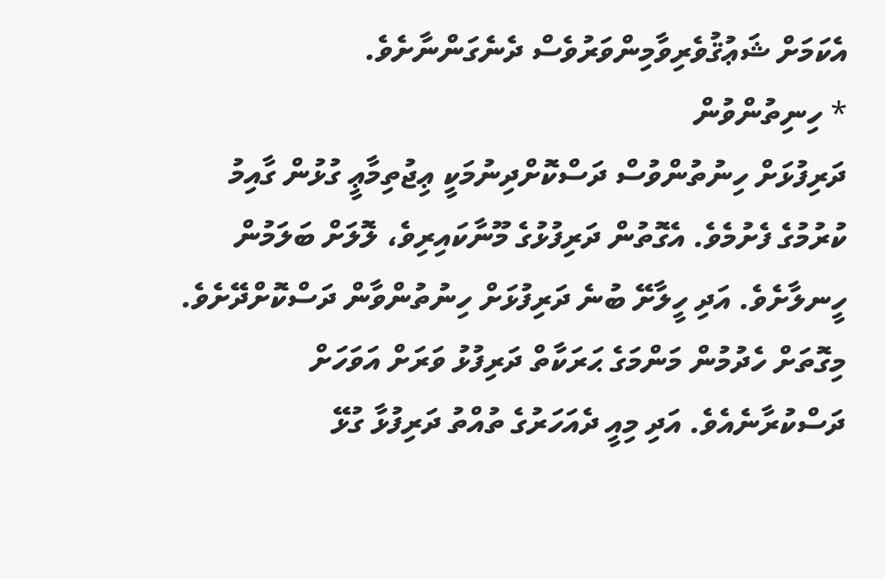އެކަމަށް ޝަޢުޤުވެރިވާމިންވަރުވެސް ދެނެގަންނާށެވެ.
* ހިނިތުންވުން
ދަރިފުޅަށް ހިނުތުންވުސް ދަސްކޮށްދިނުމަކީ ޢިޖުތިމާޢީ ގުޅުން ގާއިމު ކުރުމުގެ ފެށުމެވެ. އެގޮތުން ދަރިފުޅުގެ މޫނާކައިރިވެ، ލޮލަށް ބަލަމުން ހީނލާށެވެ. އަދި ހީލާށޭ ބުނެ ދަރިފުޅަށް ހިނުތުންވާން ދަސްކޮށްދޭށެވެ. މިގޮތަށް ހެދުމުން މަންމަގެ ޙަރަކާތް ދަރިފުޅު ވަރަށް އަވަހަށް ދަސްކުރާނެއެވެ. އަދި މިއީ ދެއަހަރުގެ ތުއްތު ދަރިފުޅާ ގުޅޭ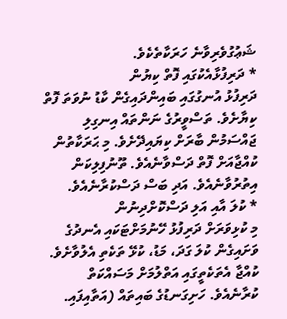ޝަޢުގުވެރިވާނެ ހަރަކާތެކެވެ.
* ދަރިފުޅާއެކުގައި ފޮތް ކިޔުން
ދަރިފުޅު އުނގުގައި ބައިންދައިގެން ކާޑު ނުވަތަ ފޮތް ކިޔާށެވެ. ތަސްވީރުގެ ނަންތައް އިނގިލި ޖައްސަމުން ބާރަށް ކިޔައިދޭށެވެ. މި ޙަރަކާތުން ކުއްޖާއަށް ފޮތް ދަސްވާނެއެވެ. ތޫނުފިލިކަން އިތުރުވާނެއެވެ. އަދި ބަސް ދަސްކުރާނެއެވެ.
* ކުލަ އާއި އަލި ދަސްކޮށްދިނުން
މި ކުޅިވަރަށް ދަރިފުޅު ހޭނުމަށްޓަކައި އެނދުގެ ވަށައިގެން ކުލަ ގަދަ، މަޑު، ކުޅޭ ތަކެތި އެލުވާށެވެ. ކުއްޖާ އެތަކެތީގައި އަތްލުމަށް މަސައްކަތް ކުރާނެއެވެ. ހަށިގަނޑުގެ ބައިތައް (އަތާއިފައި.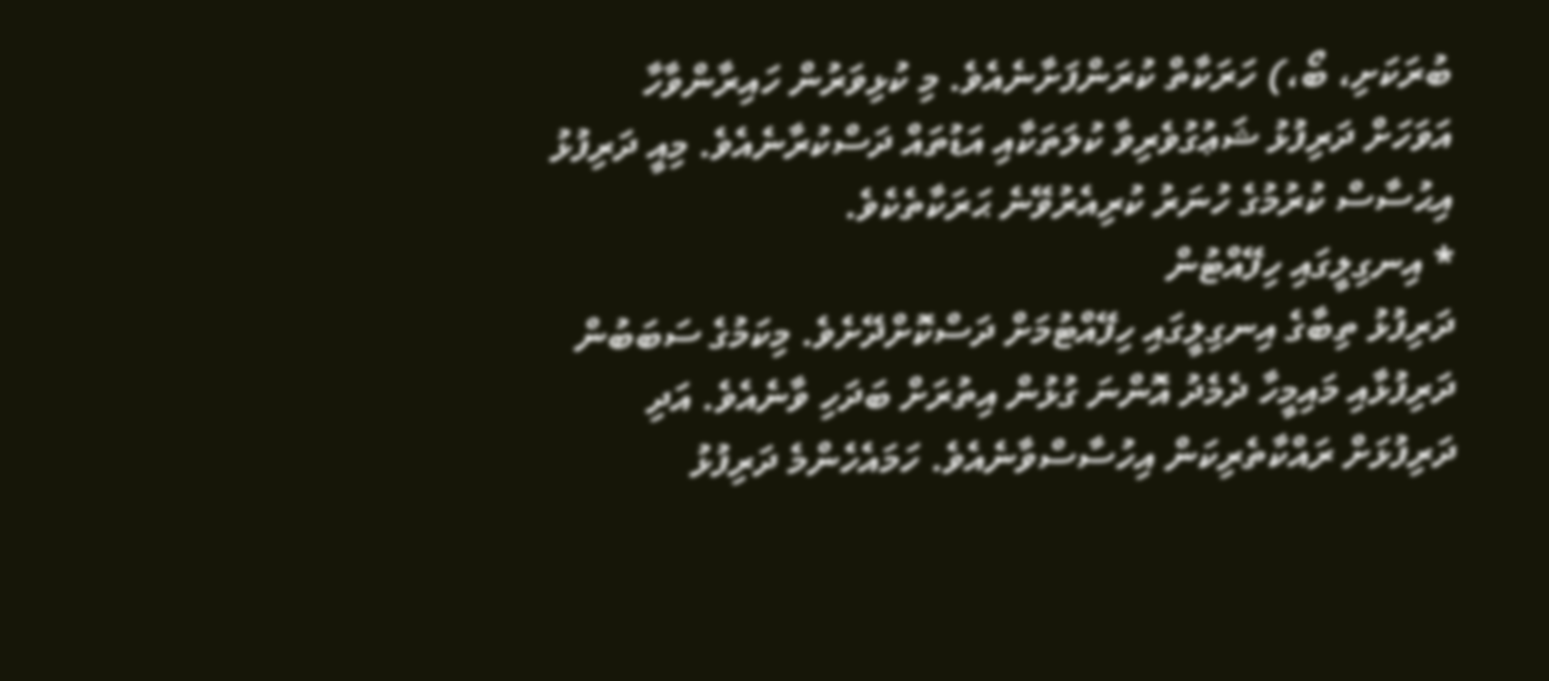ބުރަކަށި، ބޯ،) ހަރަކާތް ކުރަންފަށާނެއެވެ. މި ކުޅިވަރުން ހައިރާންވާހާ އަވަހަށް ދަރިފުޅު ޝަޢުގުވެރިވާ ކުލަތަކާއި އަޑުތައް ދަސްކުރާނެއެވެ. މިއީ ދަރިފުޅު އިޙުސާސް ކުރުމުގެ ހުނަރު ކުރިއެރުވޭނެ ޙަރަކާތެކެވެ.
* އިނގިލީގައި ހިފޭއްޓުން
ދަރިފުޅު ތިބާގެ އިނގިލީގައި ހިފޭއްޓުމަށް ދަސްކޮށްދޭށެވެ. މިކަމުގެ ސަބަބުން ދަރިފުޅާއި މައިމީހާ ދެމެދު އޮންނަ ގުޅުން އިތުރަށް ބަދަހި ވާނެއެވެ. އަދި ދަރިފުޅަށް ރައްކާތެރިކަން އިހުސާސްވާނެއެވެ. ހަމައެހެންމެ ދަރިފުޅު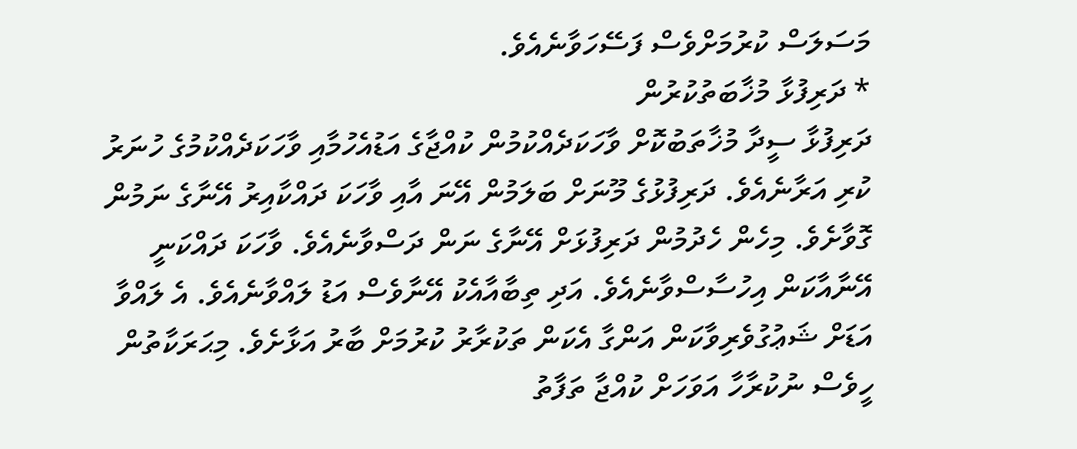މަސަލަސް ކުރުމަށްވެސް ފަސޭހަވާނެއެވެ.
* ދަރިފުޅާ މުޚާބަތުކުރުން
ދަރިފުޅާ ސީދާ މުޚާތަބުކޮށް ވާހަކަދެއްކުމުން ކުއްޖާގެ އަޑުއެހުމާއި ވާހަކަދެއްކުމުގެ ހުނަރު ކުރި އަރާނެއެވެ. ދަރިފުޅުގެ މޫނަށް ބަލަމުން އޭނަ އާއި ވާހަކަ ދައްކާއިރު އޭނާގެ ނަމުން ގޮވާށެވެ. މިހެން ހެދުމުން ދަރިފުޅަށް އޭނާގެ ނަން ދަސްވާނެއެވެ. ވާހަކަ ދައްކަނީ އޭނާއާކަން އިހުސާސްވާނެއެވެ. އަދި ތިބާއާއެކު އޭނާވެސް އަޑު ލައްވާނެއެވެ. އެ ލައްވާ އަޑަށް ޝަޢުގުވެރިވާކަން އަންގާ އެކަން ތަކުރާރު ކުރުމަށް ބާރު އަޅާށެވެ. މިޙަރަކާތުން ހީވެސް ނުކުރާހާ އަވަހަށް ކުއްޖާ ތަފާތު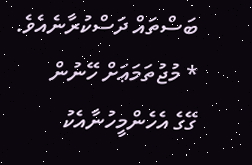ބަސްތައް ދަސްކުރާނެއެވެ.
* މުޖުތަމަޢަށް ހޭނުން
ގޭގެ އެހެންމީހުނާއެކު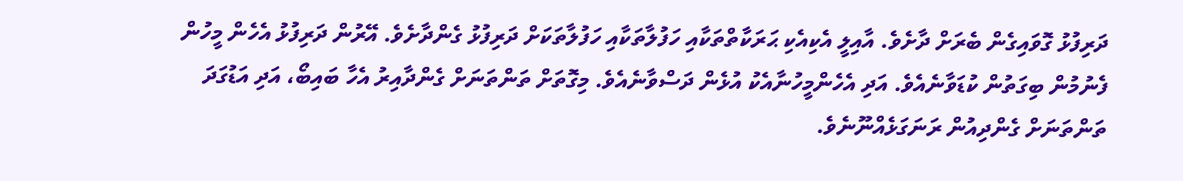ދަރިފުޅު ގޮވައިގެން ބެރަށް ދާށެވެ. އާއިލީ އެކިއެކި ޙަރަކާތްތަކާއި ހަފުލާތަކާއި ހަފުލާތަކަށް ދަރިފުޅު ގެންދާށެވެ. އޭރުން ދަރިފުޅު އެހެން މީހުން ފެނުމުން ބިގަތުން ކުޑަވާނެއެވެ. އަދި އެހެންމީހުނާއެކު އުޅެން ދަސްވާނެއެވެ. މިގޮތަށް ތަންތަނަށް ގެންދާއިރު އެހާ ބައިބޯ، އަދި އަޑުގަދަ ތަންތަނަށް ގެންދިއުން ރަނަގަޅެއްނޫނެވެ.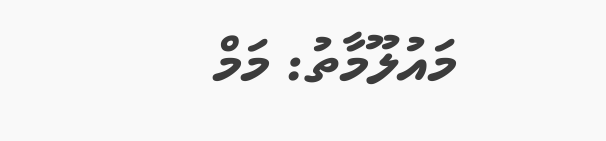މައުލޫމާތު: މަމް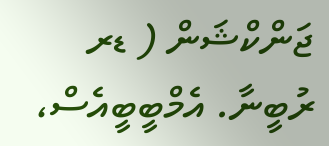ޖަންކްޝަން ( ޑރ ރުބީނާ. އެމްބީބީއެސް،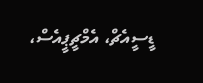ޑީސީއެޗް، އެމްޗީޕީއެސް،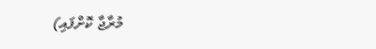މުރާޖާ ކޮށްފައި)